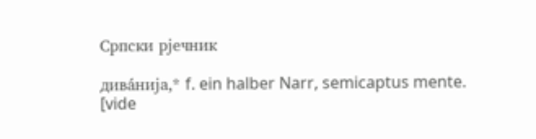Српски рјечник

дива́нија,* f. ein halber Narr, semicaptus mente. [vide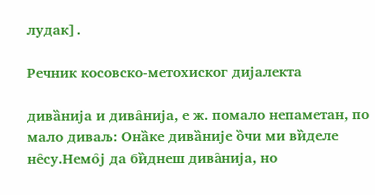лудак].

Речник косовско-метохиског дијалекта

дива̏нија и дива̑нија, е ж. помало непаметан, по мало диваљ: Она̏ке дива̏није о̏чи ми ви̏деле не̑су.Немо̑ј да би̏днеш дива̑нија, но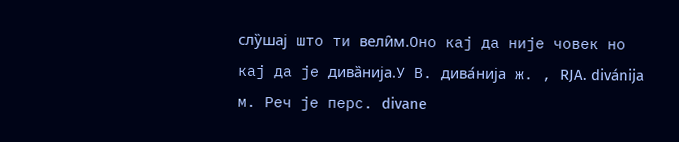слу̏шај што ти вели̑м.Оно кај да није човек но кај да је дива̏нија.У В. дива́нија ж. , RJA. divа́nija м. Реч је перс. divane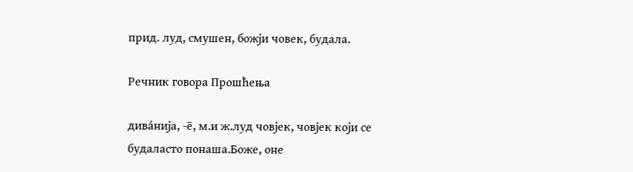прид. луд, смушен, божји човек, будала.

Речник говора Прошћења

дива́нија, -е̄, м.и ж.луд човјек, човјек који се будаласто понаша.Боже, оне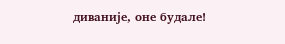диваније, оне будале!